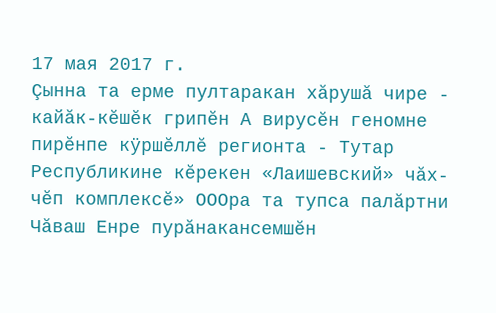17 мая 2017 г.
Çынна та ерме пултаракан хăрушă чире - кайăк-кĕшĕк грипĕн А вирусĕн геномне пирĕнпе кÿршĕллĕ регионта - Тутар Республикине кĕрекен «Лаишевский» чăх-чĕп комплексĕ» ОООра та тупса палăртни Чăваш Енре пурăнакансемшĕн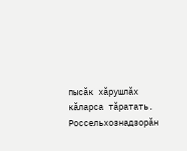пысăк хăрушлăх кăларса тăратать.
Россельхознадзорăн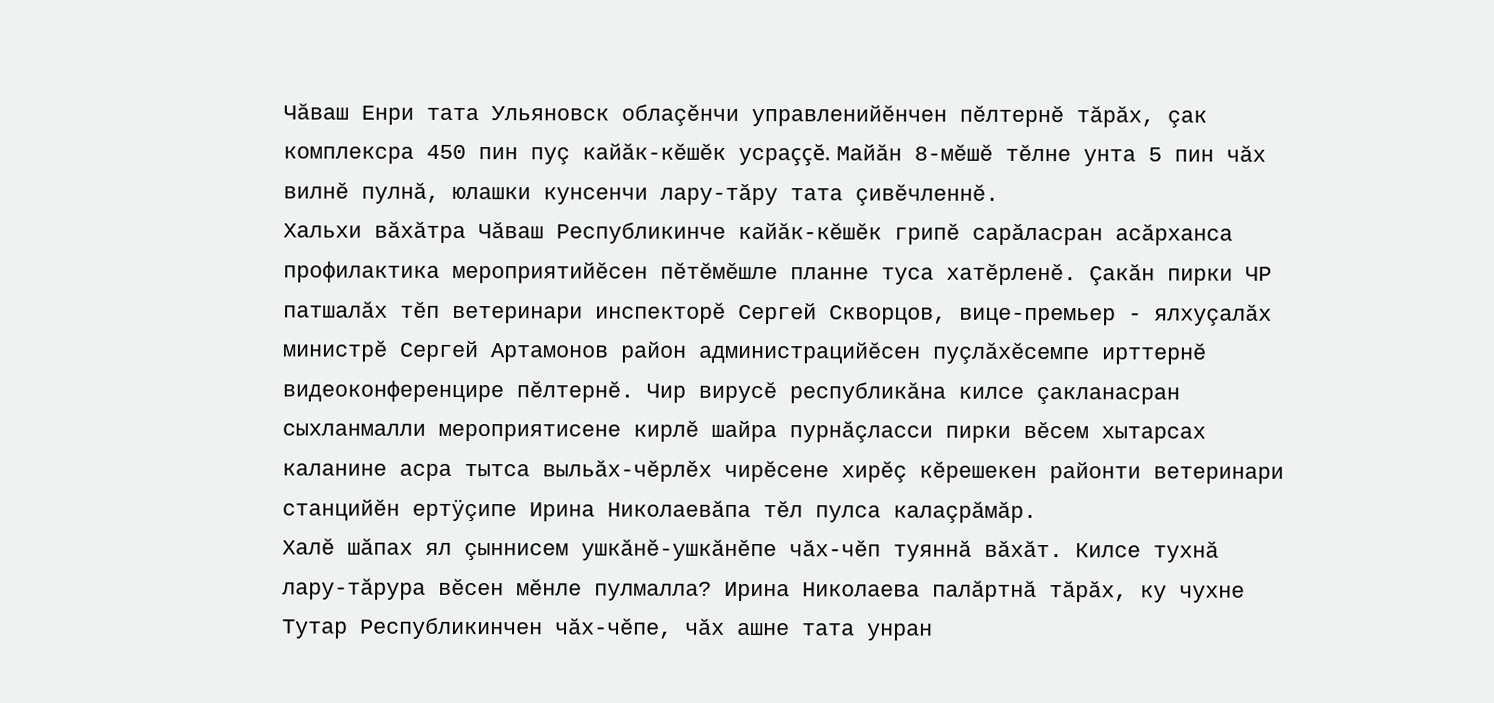Чăваш Енри тата Ульяновск облаçĕнчи управленийĕнчен пĕлтернĕ тăрăх, çак комплексра 450 пин пуç кайăк-кĕшĕк усраççĕ. Майăн 8-мĕшĕ тĕлне унта 5 пин чăх вилнĕ пулнă, юлашки кунсенчи лару-тăру тата çивĕчленнĕ.
Хальхи вăхăтра Чăваш Республикинче кайăк-кĕшĕк грипĕ сарăласран асăрханса профилактика мероприятийĕсен пĕтĕмĕшле планне туса хатĕрленĕ. Çакăн пирки ЧР патшалăх тĕп ветеринари инспекторĕ Сергей Скворцов, вице-премьер - ялхуçалăх министрĕ Сергей Артамонов район администрацийĕсен пуçлăхĕсемпе ирттернĕ видеоконференцире пĕлтернĕ. Чир вирусĕ республикăна килсе çакланасран сыхланмалли мероприятисене кирлĕ шайра пурнăçласси пирки вĕсем хытарсах каланине асра тытса выльăх-чĕрлĕх чирĕсене хирĕç кĕрешекен районти ветеринари станцийĕн ертÿçипе Ирина Николаевăпа тĕл пулса калаçрăмăр.
Халĕ шăпах ял çыннисем ушкăнĕ-ушкăнĕпе чăх-чĕп туяннă вăхăт. Килсе тухнă лару-тăрура вĕсен мĕнле пулмалла? Ирина Николаева палăртнă тăрăх, ку чухне Тутар Республикинчен чăх-чĕпе, чăх ашне тата унран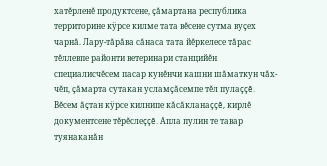хатĕрленĕ продуктсене, çăмартана республика территорине кÿрсе килме тата вĕсене сутма вуçех чарнă. Лару-тăрăва сăнаса тата йĕркелесе тăрас тĕллевпе районти ветеринари станцийĕн специалисчĕсем пасар кунĕнчи кашни шăматкун чăх-чĕп, çăмарта сутакан усламçăсемпе тĕл пулаççĕ. Вĕсем ăçтан кÿрсе килнипе кăсăкланаççĕ, кирлĕ документсене тĕрĕслеççĕ. Апла пулин те тавар туянаканăн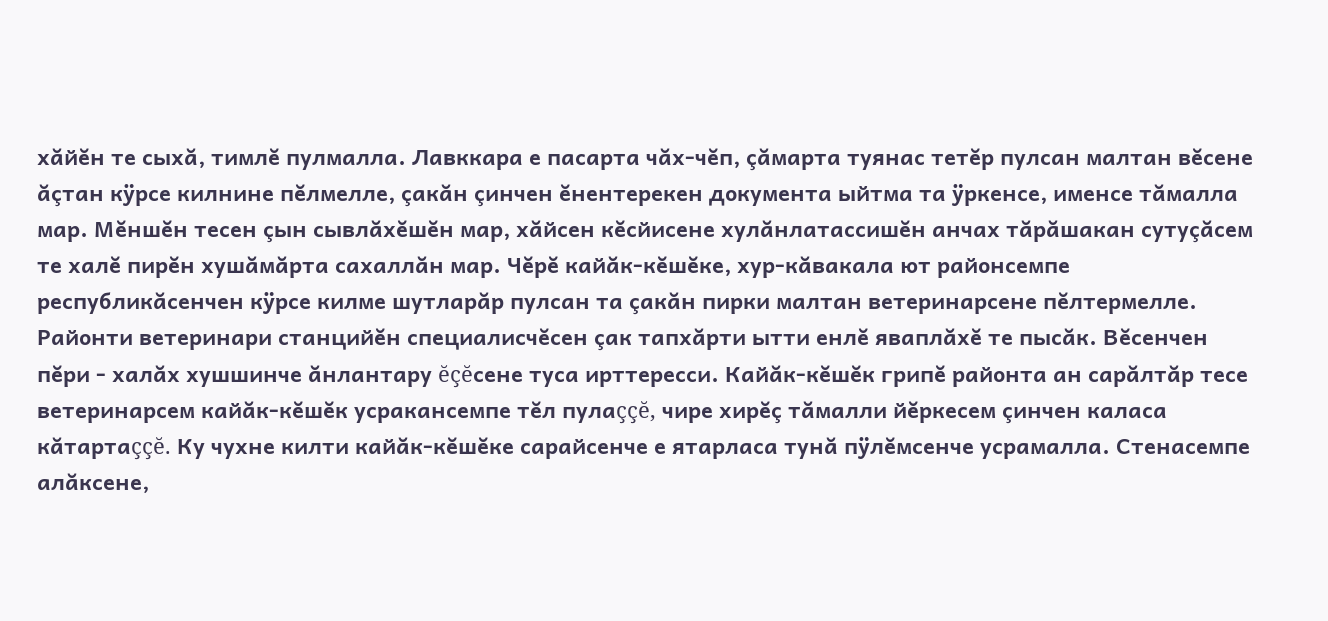хăйĕн те сыхă, тимлĕ пулмалла. Лавккара е пасарта чăх-чĕп, çăмарта туянас тетĕр пулсан малтан вĕсене ăçтан кÿрсе килнине пĕлмелле, çакăн çинчен ĕнентерекен документа ыйтма та ÿркенсе, именсе тăмалла мар. Мĕншĕн тесен çын сывлăхĕшĕн мар, хăйсен кĕсйисене хулăнлатассишĕн анчах тăрăшакан сутуçăсем те халĕ пирĕн хушăмăрта сахаллăн мар. Чĕрĕ кайăк-кĕшĕке, хур-кăвакала ют районсемпе республикăсенчен кÿрсе килме шутларăр пулсан та çакăн пирки малтан ветеринарсене пĕлтермелле.
Районти ветеринари станцийĕн специалисчĕсен çак тапхăрти ытти енлĕ яваплăхĕ те пысăк. Вĕсенчен пĕри - халăх хушшинче ăнлантару ĕçĕсене туса ирттересси. Кайăк-кĕшĕк грипĕ районта ан сарăлтăр тесе ветеринарсем кайăк-кĕшĕк усракансемпе тĕл пулаççĕ, чире хирĕç тăмалли йĕркесем çинчен каласа кăтартаççĕ. Ку чухне килти кайăк-кĕшĕке сарайсенче е ятарласа тунă пÿлĕмсенче усрамалла. Стенасемпе алăксене,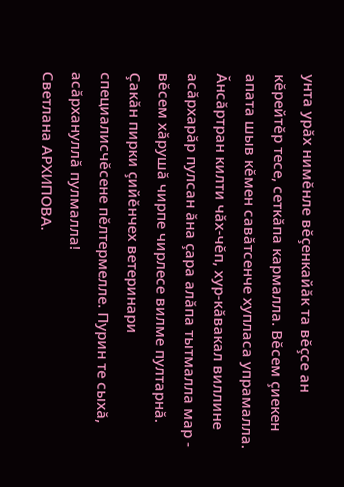унта урăх нимĕнле вĕçенкайăк та вĕçсе ан кĕрейтĕр тесе, сеткăпа кармалла. Вĕсем çиекен апата шыв кĕмен савăтсенче хупласа упрамалла.
Ăнсăртран килти чăх-чĕп, хур-кăвакал виллине асăрхарăр пулсан ăна çара алăпа тытмалла мар - вĕсем хăрушă чирпе чирлесе вилме пултарнă. Çакăн пирки çийĕнчех ветеринари специалисчĕсене пĕлтермелле. Пурин те сыхă, асăрхануллă пулмалла!
Светлана АРХИПОВА.